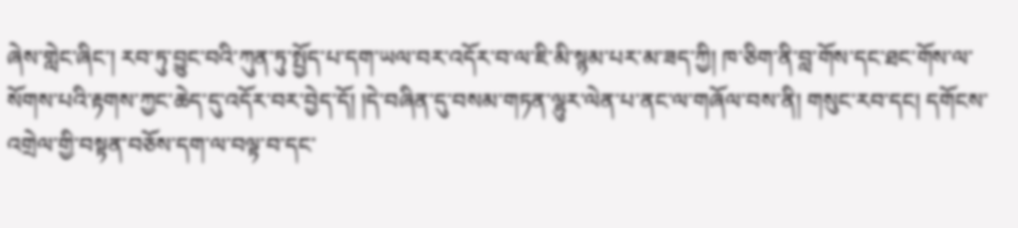ཞེས་གླེང་ཞིང་། རབ་ཏུ་བྱུང་བའི་ཀུན་ཏུ་སྤྱོད་པ་དག་ཡལ་བར་འདོར་བ་ལ་ཇི་མི་སྙམ་པར་མ་ཟད་ཀྱི། ཁ་ཅིག་ནི་བླ་གོས་དང་ཐང་གོས་ལ་སོགས་པའི་རྟགས་ཀྱང་ཆེད་དུ་འདོར་བར་བྱེད་དོ། །དེ་བཞིན་དུ་བསམ་གཏན་ལྷུར་ལེན་པ་ནང་ལ་གཞོལ་བས་ནི། གསུང་རབ་དང། དགོངས་འགྲེལ་གྱི་བསྟན་བཅོས་དག་ལ་བལྟ་བ་དང་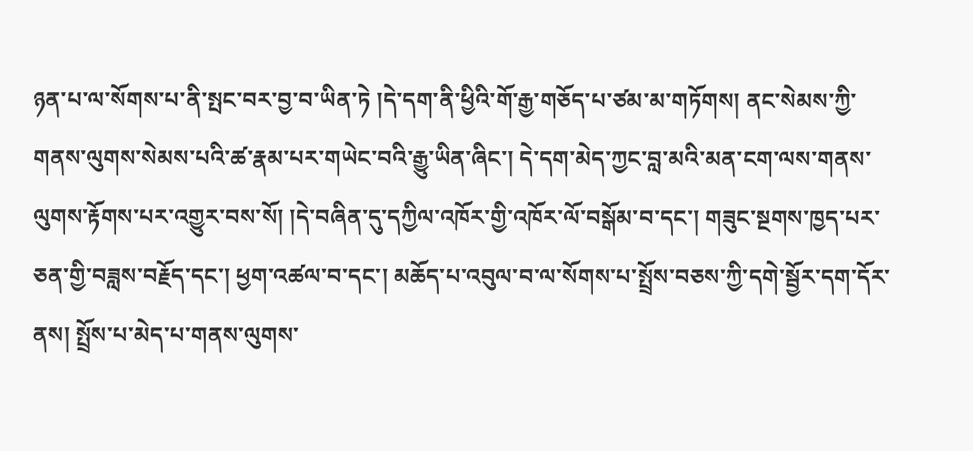ཉན་པ་ལ་སོགས་པ་ནི་སྤང་བར་བྱ་བ་ཡིན་ཏེ །དེ་དག་ནི་ཕྱིའི་གོ་རྒྱ་གཅོད་པ་ཙམ་མ་གཏོགས། ནང་སེམས་ཀྱི་གནས་ལུགས་སེམས་པའི་ཚ་རྣམ་པར་གཡེང་བའི་རྒྱུ་ཡིན་ཞིང་། དེ་དག་མེད་ཀྱང་བླ་མའི་མན་ངག་ལས་གནས་ལུགས་རྟོགས་པར་འགྱུར་བས་སོ། །དེ་བཞིན་དུ་དཀྱིལ་འཁོར་གྱི་འཁོར་ལོ་བསྒོམ་བ་དང་། གཟུང་སྔགས་ཁྱད་པར་ཅན་གྱི་བཟླས་བརྗོད་དང་། ཕྱག་འཚལ་བ་དང་། མཆོད་པ་འབུལ་བ་ལ་སོགས་པ་སྤྲོས་བཅས་ཀྱི་དགེ་སྦྱོར་དག་དོར་ནས། སྤྲོས་པ་མེད་པ་གནས་ལུགས་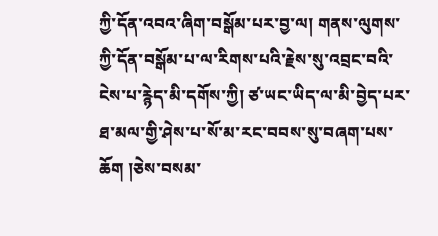ཀྱི་དོན་འབའ་ཞིག་བསྒོམ་པར་བྱ་ལ། གནས་ལུགས་ཀྱི་དོན་བསྒོམ་པ་ལ་རིགས་པའི་རྗེས་སུ་འབྲང་བའི་ངེས་པ་རྙེད་མི་དགོས་ཀྱི། ཙ་ཡང་ཡིད་ལ་མི་བྱེད་པར་ཐ་མལ་གྱི་ཤེས་པ་སོ་མ་རང་བབས་སུ་བཞག་པས་ཆོག །ཅེས་བསམ་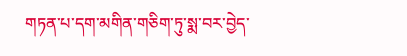གཏན་པ་དག་མགིན་གཅིག་ཏུ་སྨ་བར་བྱེད་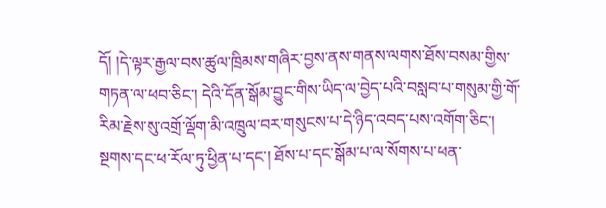དོ། །དེ་ལྟར་རྒྱལ་བས་ཚུལ་ཁྲིམས་གཞིར་བྱས་ནས་གནས་ལགས་ཐོས་བསམ་གྱིས་གཏན་ལ་ཕབ་ཅིང་། དེའི་དོན་སྒོམ་བྱུང་གིས་ཡིད་ལ་བྱེད་པའི་བསླབ་པ་གསུམ་གྱི་གོ་རིམ་རྗེས་སུ་འགྲོ་ལྡོག་མི་འཁྲུལ་བར་གསུངས་པ་དེ་ཉིད་འབད་པས་འགོག་ཅིང་། སྔགས་དང་ཕ་རོལ་ཏུ་ཕྱིན་པ་དང་། ཐོས་པ་དང་སྒོམ་པ་ལ་སོགས་པ་ཕན་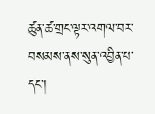ཚུན་ཚ་གྲང་ལྟར་འགལ་བར་བསམས་ནས་སུན་འབྱིན་པ་དང་།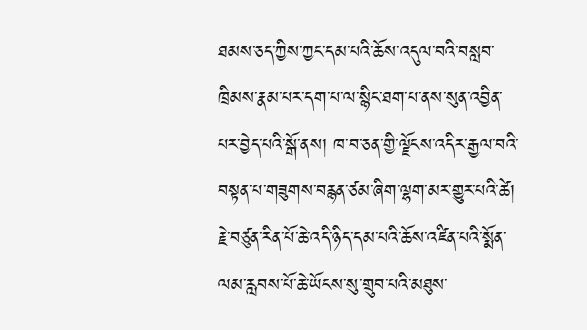ཐམས་ཅད་ཀྱིས་ཀྱང་དམ་པའི་ཆོས་འདུལ་བའི་བསླབ་ཁྲིམས་རྣམ་པར་དག་པ་ལ་སྙིང་ཐག་པ་ནས་སུན་འབྱིན་པར་བྱེད་པའི་སྒོ་ནས། ཁ་བ་ཅན་གྱི་ལྗོངས་འདིར་རྒྱལ་བའི་བསྟན་པ་གཟུགས་བརྙན་ཙམ་ཞིག་ལྷག་མར་གྱུར་པའི་ཚེ། རྗེ་བཙུན་རིན་པོ་ཆེ་འདི་ཉིད་དམ་པའི་ཆོས་འཛིན་པའི་སྨོན་ལམ་རླབས་པོ་ཆེ་ཡོངས་སུ་གྲུབ་པའི་མཐུས་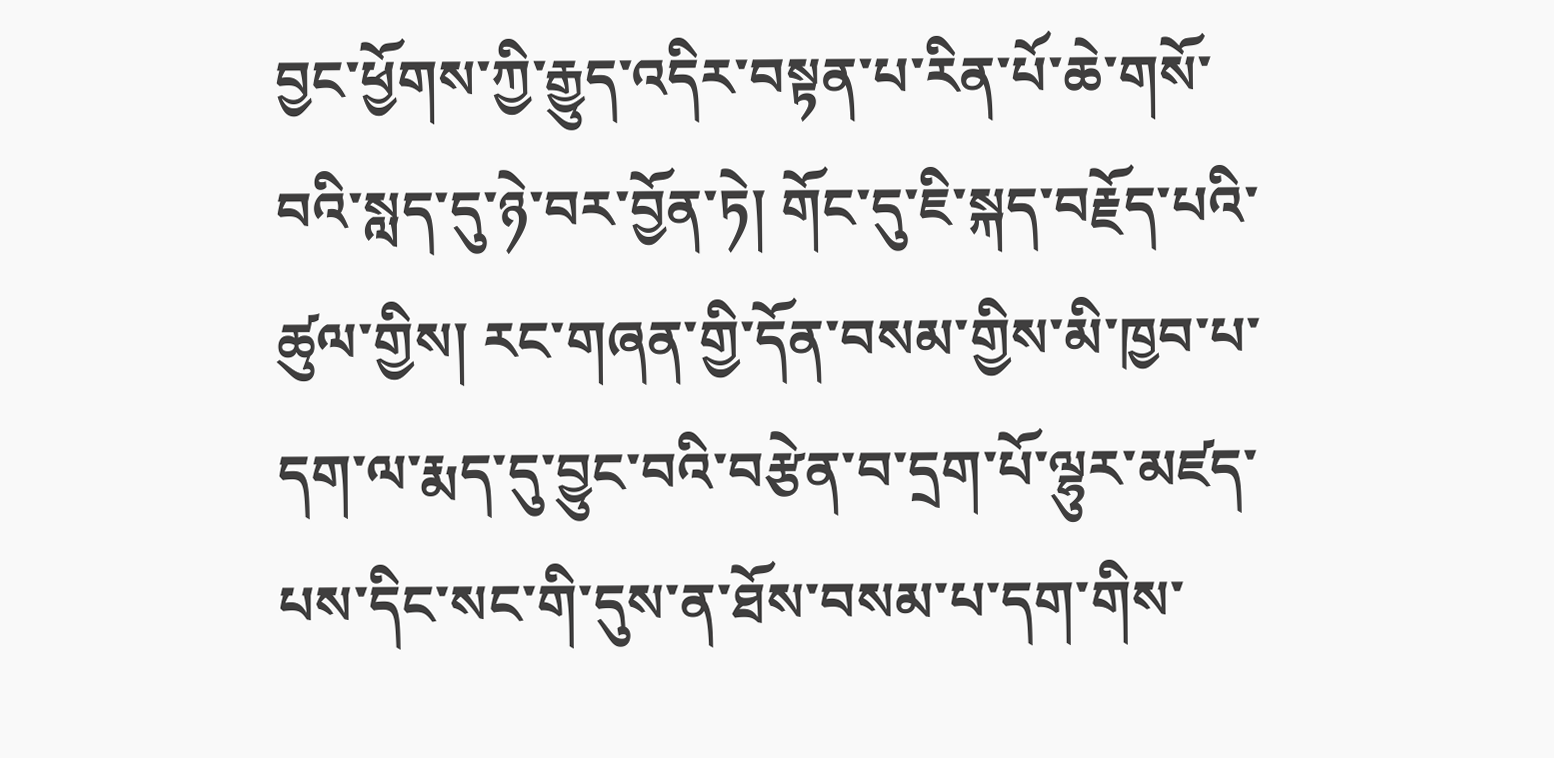བྱང་ཕྱོགས་ཀྱི་རྒྱུད་འདིར་བསྟན་པ་རིན་པོ་ཆེ་གསོ་བའི་སླད་དུ་ཉེ་བར་བྱོན་ཏེ། གོང་དུ་ཇི་སྐད་བརྗོད་པའི་ཚུལ་གྱིས། རང་གཞན་གྱི་དོན་བསམ་གྱིས་མི་ཁྱབ་པ་དག་ལ་རྨད་དུ་བྱུང་བའི་བརྩེན་བ་དྲག་པོ་ལྷུར་མཛད་པས་དིང་སང་གི་དུས་ན་ཐོས་བསམ་པ་དག་གིས་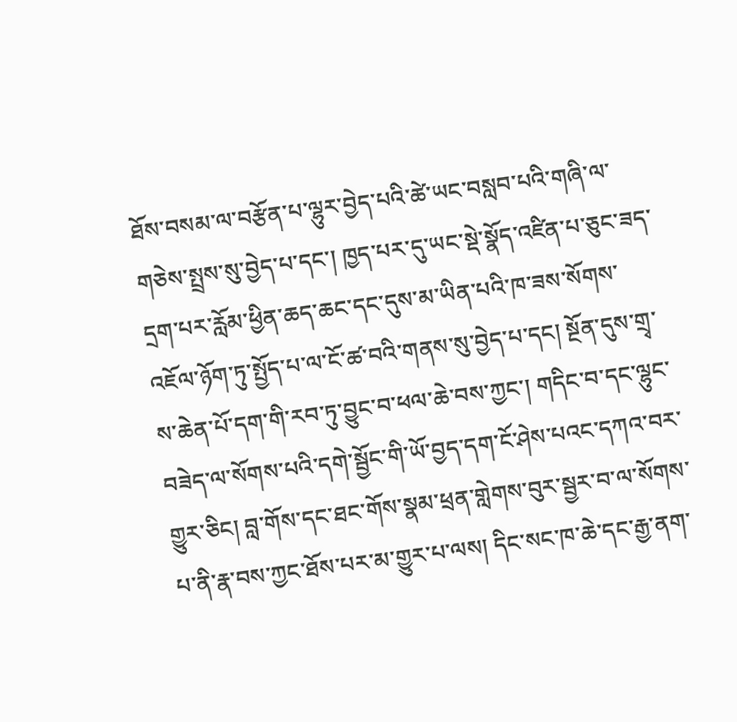ཐོས་བསམ་ལ་བརྩོན་པ་ལྷུར་བྱེད་པའི་ཚེ་ཡང་བསླབ་པའི་གཞི་ལ་གཅེས་སྤྲས་སུ་བྱེད་པ་དང་། ཁྱད་པར་དུ་ཡང་སྡེ་སྣོད་འཛིན་པ་ཅུང་ཟད་དྲག་པར་རློམ་ཕྱིན་ཆད་ཆང་དང་དུས་མ་ཡིན་པའི་ཁ་ཟས་སོགས་འཇོལ་ཉོག་ཏུ་སྤྱོད་པ་ལ་ངོ་ཚ་བའི་གནས་སུ་བྱེད་པ་དང། སྔོན་དུས་གྲྭ་ས་ཆེན་པོ་དག་གི་རབ་ཏུ་བྱུང་བ་ཕལ་ཆེ་བས་ཀྱང་། གདིང་བ་དང་ལྷུང་བཟེད་ལ་སོགས་པའི་དགེ་སྦྱོང་གི་ཡོ་བྱད་དག་ངོ་ཤེས་པའང་དཀའ་བར་གྱུར་ཅིང། བླ་གོས་དང་ཐང་གོས་སྣམ་ཕྲན་གླེགས་བུར་སྦྱར་བ་ལ་སོགས་པ་ནི་རྣ་བས་ཀྱང་ཐོས་པར་མ་གྱུར་པ་ལས། དིང་སང་ཁ་ཆེ་དང་རྒྱ་ནག་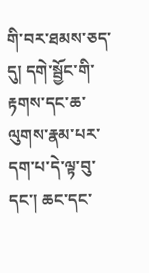གི་བར་ཐམས་ཅད་དུ། དགེ་སྦྱོང་གི་རྟགས་དང་ཆ་ལུགས་རྣམ་པར་དག་པ་དེ་ལྟ་བུ་དང་། ཆང་དང་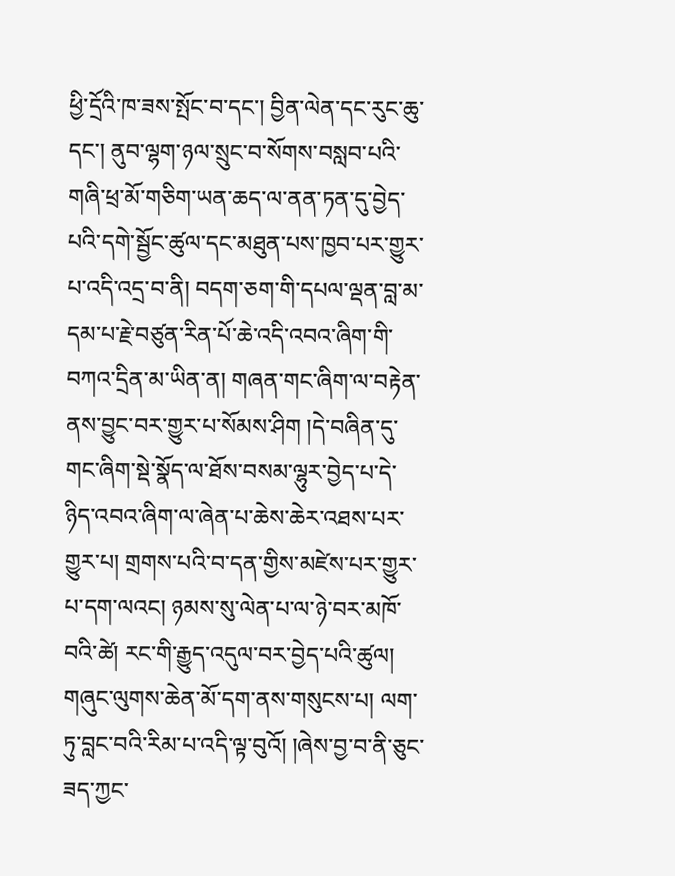ཕྱི་དྲོའི་ཁ་ཟས་སྤོང་བ་དང་། བྱིན་ལེན་དང་རུང་ཆུ་དང་། ནུབ་ལྷག་ཉལ་སྲུང་བ་སོགས་བསླབ་པའི་གཞི་ཕྲ་མོ་གཅིག་ཡན་ཆད་ལ་ནན་ཏན་དུ་བྱེད་པའི་དགེ་སྦྱོང་ཚུལ་དང་མཐུན་པས་ཁྱབ་པར་གྱུར་པ་འདི་འདྲ་བ་ནི། བདག་ཅག་གི་དཔལ་ལྡན་བླ་མ་དམ་པ་རྗེ་བཙུན་རིན་པོ་ཆེ་འདི་འབའ་ཞིག་གི་བཀའ་དྲིན་མ་ཡིན་ན། གཞན་གང་ཞིག་ལ་བརྟེན་ནས་བྱུང་བར་གྱུར་པ་སོམས་ཤིག །དེ་བཞིན་དུ་གང་ཞིག་སྡེ་སྣོད་ལ་ཐོས་བསམ་ལྷུར་བྱེད་པ་དེ་ཉིད་འབའ་ཞིག་ལ་ཞེན་པ་ཆེས་ཆེར་འཐས་པར་གྱུར་པ། གྲགས་པའི་བ་དན་གྱིས་མཛེས་པར་གྱུར་པ་དག་ལའང། ཉམས་སུ་ལེན་པ་ལ་ཉེ་བར་མཁོ་བའི་ཚེ། རང་གི་རྒྱུད་འདུལ་བར་བྱེད་པའི་ཚུལ། གཞུང་ལུགས་ཆེན་མོ་དག་ནས་གསུངས་པ། ལག་ཏུ་བླང་བའི་རིམ་པ་འདི་ལྟ་བུའོ། །ཞེས་བྱ་བ་ནི་ཅུང་ཟད་ཀྱང་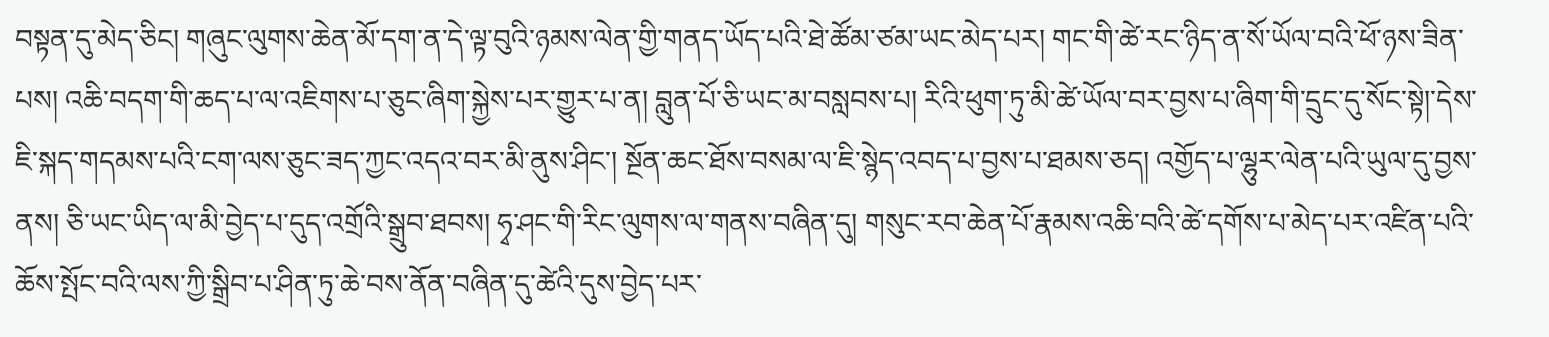བསྟན་དུ་མེད་ཅིང། གཞུང་ལུགས་ཆེན་མོ་དག་ན་དེ་ལྟ་བུའི་ཉམས་ལེན་གྱི་གནད་ཡོད་པའི་ཐེ་ཚོམ་ཙམ་ཡང་མེད་པར། གང་གི་ཚེ་རང་ཉིད་ན་སོ་ཡོལ་བའི་ཕོ་ཉས་ཟིན་པས། འཆི་བདག་གི་ཆད་པ་ལ་འཇིགས་པ་ཅུང་ཞིག་སྐྱེས་པར་གྱུར་པ་ན། བླུན་པོ་ཅི་ཡང་མ་བསླབས་པ། རིའི་ཕུག་ཏུ་མི་ཚེ་ཡོལ་བར་བྱས་པ་ཞིག་གི་དྲུང་དུ་སོང་སྟེ།་དེས་ཇི་སྐད་གདམས་པའི་ངག་ལས་ཅུང་ཟད་ཀྱང་འདའ་བར་མི་ནུས་ཤིང་། སྔོན་ཆང་ཐོས་བསམ་ལ་ཇི་སྙེད་འབད་པ་བྱས་པ་ཐམས་ཅད། འགྱོད་པ་ལྷུར་ལེན་པའི་ཡུལ་དུ་བྱས་ནས། ཅི་ཡང་ཡིད་ལ་མི་བྱེད་པ་དུད་འགྲོའི་སྒྲུབ་ཐབས། ཧྭ་ཤང་གི་རིང་ལུགས་ལ་གནས་བཞིན་དུ། གསུང་རབ་ཆེན་པོ་རྣམས་འཆི་བའི་ཚེ་དགོས་པ་མེད་པར་འཛིན་པའི་ཆོས་སྤོང་བའི་ལས་ཀྱི་སྒྲིབ་པ་ཤིན་ཏུ་ཆེ་བས་ནོན་བཞིན་དུ་ཚེའི་དུས་བྱེད་པར་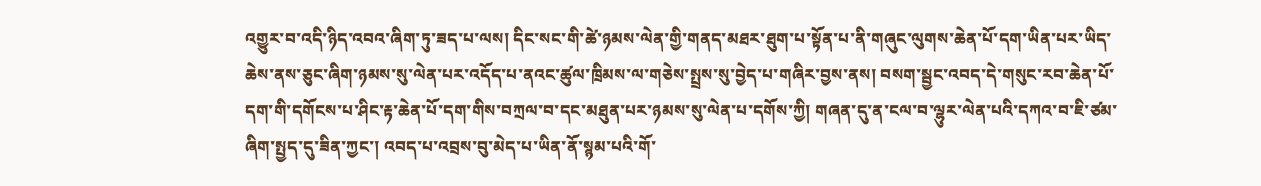འགྱུར་བ་འདི་ཉིད་འབའ་ཞིག་ཏུ་ཟད་པ་ལས། དིང་སང་གི་ཚེ་ཉམས་ལེན་གྱི་གནད་མཐར་ཐུག་པ་སྟོན་པ་ནི་གཞུང་ལུགས་ཆེན་པོ་དག་ཡིན་པར་ཡིད་ཆེས་ནས་ཅུང་ཞིག་ཉམས་སུ་ལེན་པར་འདོད་པ་ནའང་ཚུལ་ཁྲིམས་ལ་གཅེས་སྤྲས་སུ་བྱེད་པ་གཞིར་བྱས་ནས། བསག་སྦྱང་འབད་དེ་གསུང་རབ་ཆེན་པོ་དག་གི་དགོངས་པ་ཤིང་རྟ་ཆེན་པོ་དག་གིས་བཀྲལ་བ་དང་མཐུན་པར་ཉམས་སུ་ལེན་པ་དགོས་ཀྱི། གཞན་དུ་ན་ངལ་བ་ལྷུར་ལེན་པའི་དཀའ་བ་ཇི་ཙམ་ཞིག་སྤྱད་དུ་ཟིན་ཀྱང་། འབད་པ་འབྲས་བུ་མེད་པ་ཡིན་ནོ་སྙམ་པའི་གོ་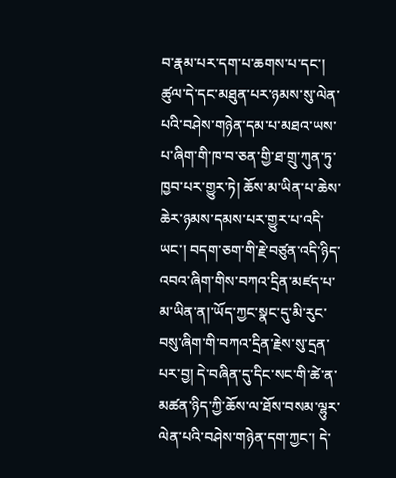བ་རྣམ་པར་དག་པ་ཆགས་པ་དང་། ཚུལ་དེ་དང་མཐུན་པར་ཉམས་སུ་ལེན་པའི་བཤེས་གཉེན་དམ་པ་མཐའ་ཡས་པ་ཞིག་གི་ཁ་བ་ཅན་གྱི་ཐ་གྲུ་ཀུན་ཏུ་ཁྱབ་པར་གྱུར་ཏེ། ཆོས་མ་ཡིན་པ་ཆེས་ཆེར་ཉམས་དམས་པར་གྱུར་པ་འདི་ཡང་། བདག་ཅག་གི་རྗེ་བཙུན་འདི་ཉིད་འབའ་ཞིག་གིས་བཀའ་དྲིན་མཛད་པ་མ་ཡིན་ན།་ཡོད་ཀྱང་སྣང་དུ་མི་རུང་བསུ་ཞིག་གི་བཀའ་དྲིན་རྗེས་སུ་དྲན་པར་བྱ། དེ་བཞིན་དུ་དིང་སང་གི་ཚེ་ན་མཚན་ཉིད་ཀྱི་ཆོས་ལ་ཐོས་བསམ་ལྷུར་ལེན་པའི་བཤེས་གཉེན་དག་ཀྱང་། དེ་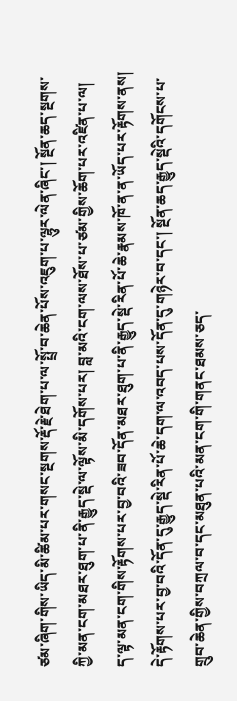ཙམ་ཞིག་གིས་ཡིད་མི་ཚིམ་པར་གསང་སྔགས་རྡོ་རྗེ་ཐེག་པ་ལ་སྤྲོ་བ་ཆེན་པོས་འཇུག་པ་ལྷུར་ལེན་ཞིང་། སྔོན་ཆད་སྔགས་ཀྱི་མན་ངག་མཐར་ཐུག་པ་ནི་རྒྱུད་སྡེ་ལ་ལྟོས་མི་དགོས་པར། བླ་མའི་ངག་ལས་ཐོས་པ་ཙམ་གྱིས་ཆོག་པར་འཛིན་པ་ལ། ད་ལྟ་མན་ངག་གིས་རྟོགས་པར་བྱ་བའི་ཟབ་དོན་མཐར་ཐུག་པ་ནི་རྒྱུད་སྡེ་རིན་པོ་ཆེ་རྣམས་ཁོ་ན་ན་ཡོད་པར་རྟོགས་ནས། དེ་རྟོགས་པར་བྱ་བའི་དོན་དུ་རྒྱུད་སྡེ་རིན་པོ་ཆེ་དག་ལ་འབད་པས་དོན་དུ་གཉེར་བ་དང་། སྔོན་ཆད་རྒྱུད་སྡེའི་དགོངས་པ་གྲུབ་ཆེན་གྱིས་བཀྲལ་བ་དང་མཐུན་པའི་མན་ངག་གི་གནང་ཐམས་ཅད་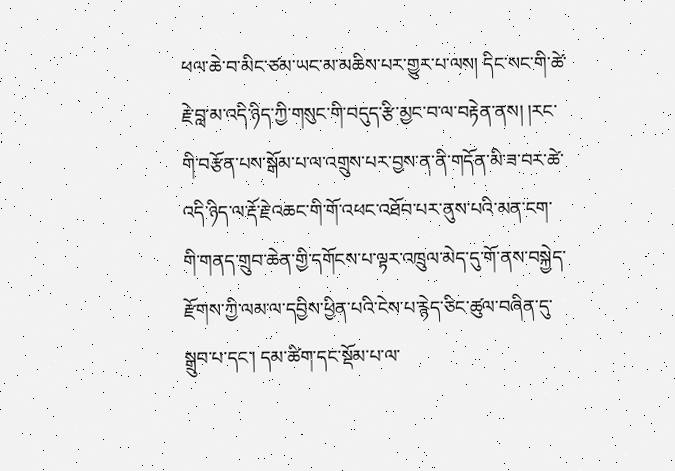ཕལ་ཆེ་བ་མིང་ཙམ་ཡང་མ་མཆིས་པར་གྱུར་པ་ལས། དིང་སང་གི་ཚེ་རྗེ་བླ་མ་འདི་ཉིད་ཀྱི་གསུང་གི་བདུད་རྩི་མྱང་བ་ལ་བརྟེན་ནས། །རང་གི་བརྩོན་པས་སྒོམ་པ་ལ་འགྲུས་པར་བྱས་ན་ནི་གདོན་མི་ཟ་བར་ཚེ་འདི་ཉིད་ལ་རྡོ་རྗེ་འཆང་གི་གོ་འཕང་འཐོབ་པར་ནུས་པའི་མན་ངག་གི་གནད་གྲུབ་ཆེན་གྱི་དགོངས་པ་ལྟར་འཁྲུལ་མེད་དུ་གོ་ནས་བསྐྱེད་རྫོགས་ཀྱི་ལམ་ལ་དབྱིས་ཕྱིན་པའི་ངེས་པ་རྙེད་ཅིང་ཚུལ་བཞིན་དུ་སྒྲུབ་པ་དང་། དམ་ཚིག་དང་སྡོམ་པ་ལ་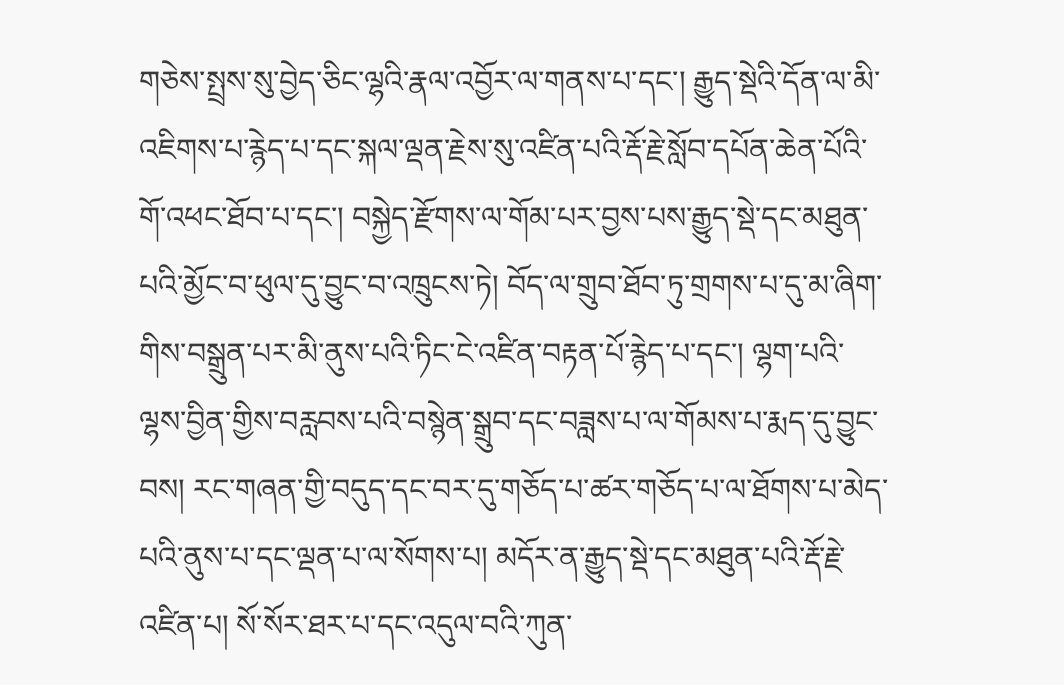གཅེས་སྤྲས་སུ་བྱེད་ཅིང་ལྷའི་རྣལ་འབྱོར་ལ་གནས་པ་དང་། རྒྱུད་སྡེའི་དོན་ལ་མི་འཇིགས་པ་རྙེད་པ་དང་སྐལ་ལྡན་རྗེས་སུ་འཛིན་པའི་རྡོ་རྗེ་སློབ་དཔོན་ཆེན་པོའི་གོ་འཕང་ཐོབ་པ་དང་། བསྐྱེད་རྫོགས་ལ་གོམ་པར་བྱས་པས་རྒྱུད་སྡེ་དང་མཐུན་པའི་མྱོང་བ་ཕུལ་དུ་བྱུང་བ་འཁྲུངས་ཏེ། བོད་ལ་གྲུབ་ཐོབ་ཏུ་གྲགས་པ་དུ་མ་ཞིག་གིས་བསྒྲུན་པར་མི་ནུས་པའི་ཏིང་ངེ་འཛིན་བརྟན་པོ་རྙེད་པ་དང་། ལྷག་པའི་ལྷས་བྱིན་གྱིས་བརླབས་པའི་བསྙེན་སྒྲུབ་དང་བཟླས་པ་ལ་གོམས་པ་རྨད་དུ་བྱུང་བས། རང་གཞན་གྱི་བདུད་དང་བར་དུ་གཅོད་པ་ཚར་གཅོད་པ་ལ་ཐོགས་པ་མེད་པའི་ནུས་པ་དང་ལྡན་པ་ལ་སོགས་པ། མདོར་ན་རྒྱུད་སྡེ་དང་མཐུན་པའི་རྡོ་རྗེ་འཛིན་པ། སོ་སོར་ཐར་པ་དང་འདུལ་བའི་ཀུན་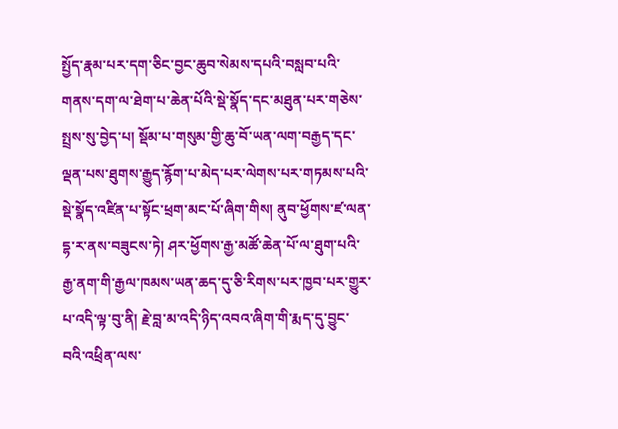སྤྱོད་རྣམ་པར་དག་ཅིང་བྱང་ཆུབ་སེམས་དཔའི་བསླབ་པའི་གནས་དག་ལ་ཐེག་པ་ཆེན་པོའི་སྡེ་སྣོད་དང་མཐུན་པར་གཅེས་སྤྲས་སུ་བྱེད་པ། སྡོམ་པ་གསུམ་གྱི་ཆུ་བོ་ཡན་ལག་བརྒྱད་དང་ལྡན་པས་ཐུགས་རྒྱུད་རྙོག་པ་མེད་པར་ལེགས་པར་གཏམས་པའི་སྡེ་སྣོད་འཛིན་པ་སྟོང་ཕྲག་མང་པོ་ཞིག་གིས། ནུབ་ཕྱོགས་ཛ་ལན་དྷ་ར་ནས་བཟུངས་ཏེ། ཤར་ཕྱོགས་རྒྱ་མཚོ་ཆེན་པོ་ལ་ཐུག་པའི་རྒྱ་ནག་གི་རྒྱལ་ཁམས་ཡན་ཆད་དུ་ཅི་རིགས་པར་ཁྱབ་པར་གྱུར་པ་འདི་ལྟ་བུ་ནི། རྗེ་བླ་མ་འདི་ཉིད་འབའ་ཞིག་གི་རྨད་དུ་བྱུང་བའི་འཕྲིན་ལས་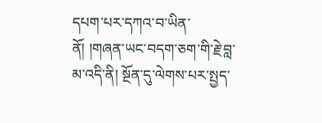དཔག་པར་དཀའ་བ་ཡིན་ནོ། །གཞན་ཡང་བདག་ཅག་གི་རྗེ་བླ་མ་འདི་ནི། སྔོན་དུ་ལེགས་པར་སྤྱད་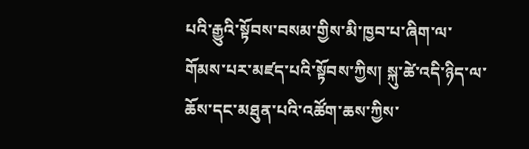པའི་རྒྱུའི་སྟོབས་བསམ་གྱིས་མི་ཁྱབ་པ་ཞིག་ལ་གོམས་པར་མཛད་པའི་སྟོབས་ཀྱིས། སྐུ་ཚེ་འདི་ཉིད་ལ་ཆོས་དང་མཐུན་པའི་འཚོག་ཆས་ཀྱིས་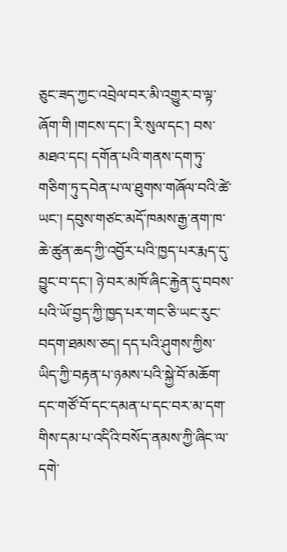ཅུང་ཟད་ཀྱང་འབྲེལ་བར་མི་འགྱུར་བ་ལྟ་ཞོག་གི །གངས་དང་། རི་སུལ་དང་། བས་མཐའ་དང། དགོན་པའི་གནས་དག་ཏུ་གཅིག་ཏུ་དབེན་པ་ལ་ཐུགས་གཞོལ་བའི་ཚེ་ཡང་། དབུས་གཙང་མདོ་ཁམས་རྒྱ་ནག་ཁ་ཆེ་ཚུན་ཆད་ཀྱི་འབྱོར་པའི་ཁྱད་པར་རྨད་དུ་བྱུང་བ་དང་། ཉེ་བར་མཁོ་ཞིང་རྐྱེན་དུ་བབས་པའི་ཡོ་བྱད་ཀྱི་ཁྱད་པར་གང་ཅི་ཡང་རུང་བདག་ཐམས་ཅད། དད་པའི་ཤུགས་ཀྱིས་ཡིད་ཀྱི་བརྟན་པ་ཉམས་པའི་སྐྱེ་བོ་མཆོག་དང་གཙོ་བོ་དང་དམན་པ་དང་བར་མ་དག་གིས་དམ་པ་འདིའི་བསོད་ནམས་ཀྱི་ཞིང་ལ་དགེ་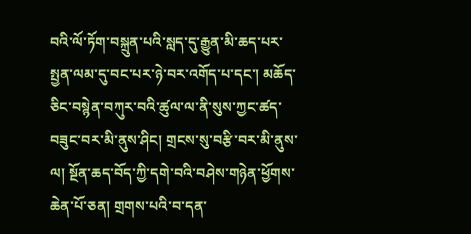བའི་ལོ་ཏོག་བསྐྲུན་པའི་སླད་དུ་རྒྱུན་མི་ཆད་པར་སྤྱན་ལམ་དུ་བང་པར་ཉེ་བར་འགོད་པ་དང་། མཆོད་ཅིང་བསྙེན་བཀུར་བའི་ཚུལ་ལ་ནི་སུས་ཀྱང་ཚད་བཟུང་བར་མི་ནུས་ཤིང། གྲངས་སུ་བརྩི་བར་མི་ནུས་ལ། སྔོན་ཆད་བོད་ཀྱི་དགེ་བའི་བཤེས་གཉེན་ཕྱོགས་ཆེན་པོ་ཅན། གྲགས་པའི་བ་དན་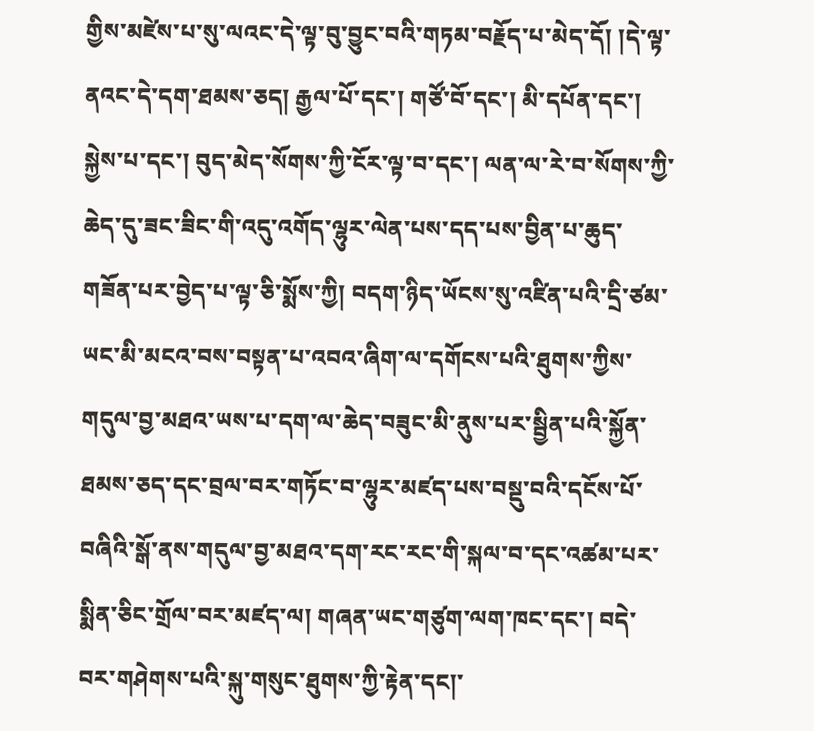གྱིས་མཛེས་པ་སུ་ལའང་དེ་ལྟ་བུ་བྱུང་བའི་གཏམ་བརྗོད་པ་མེད་དོ། །དེ་ལྟ་ནའང་དེ་དག་ཐམས་ཅད། རྒྱལ་པོ་དང་། གཙོ་བོ་དང་། མི་དཔོན་དང་། སྐྱེས་པ་དང་། བུད་མེད་སོགས་ཀྱི་ངོར་ལྟ་བ་དང་། ལན་ལ་རེ་བ་སོགས་ཀྱི་ཆེད་དུ་ཟང་ཟིང་གི་འདུ་འགོད་ལྷུར་ལེན་པས་དད་པས་བྱིན་པ་ཆུད་གཟོན་པར་བྱེད་པ་ལྟ་ཅི་སྨོས་ཀྱི། བདག་ཉིད་ཡོངས་སུ་འཛིན་པའི་དྲི་ཙམ་ཡང་མི་མངའ་བས་བསྟན་པ་འབའ་ཞིག་ལ་དགོངས་པའི་ཐུགས་ཀྱིས་གདུལ་བྱ་མཐའ་ཡས་པ་དག་ལ་ཆེད་བཟུང་མི་ནུས་པར་སྦྱིན་པའི་སྐྱོན་ཐམས་ཅད་དང་བྲལ་བར་གཏོང་བ་ལྷུར་མཛད་པས་བསྡུ་བའི་དངོས་པོ་བཞིའི་སྒོ་ནས་གདུལ་བྱ་མཐའ་དག་རང་རང་གི་སྐལ་བ་དང་འཚམ་པར་སྨིན་ཅིང་གྲོལ་བར་མཛད་ལ། གཞན་ཡང་གཙུག་ལག་ཁང་དང་། བདེ་བར་གཤེགས་པའི་སྐུ་གསུང་ཐུགས་ཀྱི་རྟེན་དང།་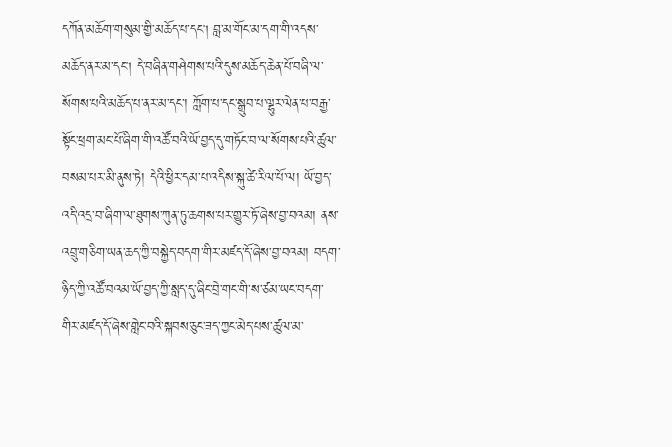དཀོན་མཆོག་གསུམ་གྱི་མཆོད་པ་དང། བླ་མ་གོང་མ་དག་གི་འདས་མཆོད་ནར་མ་དང། དེ་བཞིན་གཤེགས་པའི་དུས་མཆོད་ཆེན་པོ་བཞི་ལ་སོགས་པའི་མཆོད་པ་ནར་མ་དང་། ཀློག་པ་དང་སྒྲུབ་པ་ལྷུར་ལེན་པ་བརྒྱ་སྟོང་ཕྲག་མང་པོ་ཞིག་གི་འཚོ་བའི་ཡོ་བྱད་དུ་གཏོང་བ་ལ་སོགས་པའི་ཚུལ་བསམ་པར་མི་ནུས་ཏེ། དེའི་ཕྱིར་དམ་པ་འདིས་སྐུ་ཚེ་རིལ་པོ་ལ། ཡོ་བྱད་འདི་འདྲ་བ་ཞིག་ལ་ཐུགས་ཀུན་ཏུ་ཆགས་པར་གྱུར་ཏོ་ཞེས་བྱ་བའམ། ནས་འབྲུ་གཅིག་ཡན་ཆད་ཀྱི་བསྐྱེད་བདག་གིར་མཛད་དོ་ཞེས་བྱ་བའམ། བདག་ཉིད་ཀྱི་འཚོ་བའམ་ཡོ་བྱད་ཀྱི་སླད་དུ་ཞིང་བྲེ་གང་གི་ས་ཙམ་ཡང་བདག་གིར་མཛད་དོ་ཞེས་གླེང་བའི་སྐབས་ཅུང་ཟད་ཀྱང་མེད་པས་ཚུལ་མ་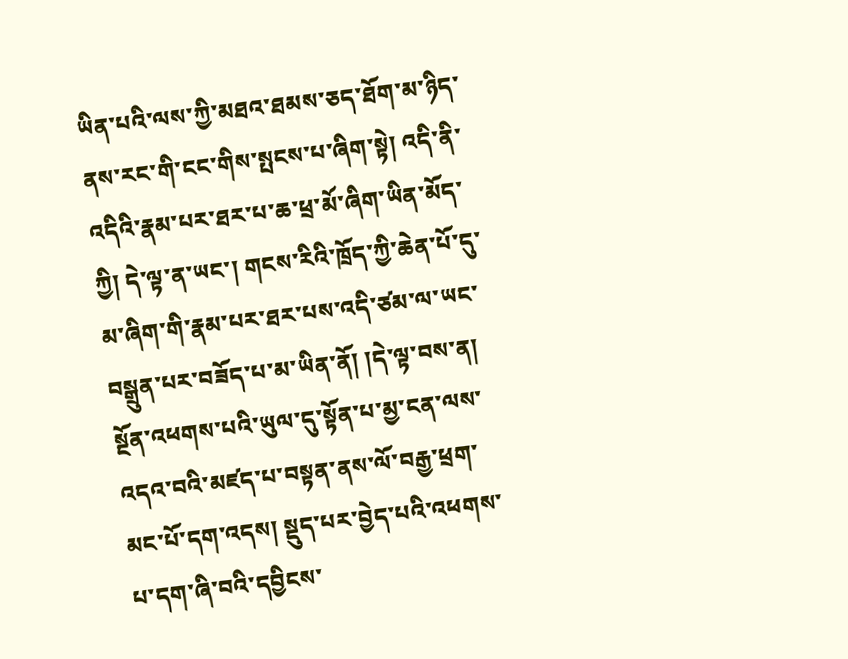ཡིན་པའི་ལས་ཀྱི་མཐའ་ཐམས་ཅད་ཐོག་མ་ཉིད་ནས་རང་གི་ངང་གིས་སྤངས་པ་ཞིག་སྟེ། འདི་ནི་འདིའི་རྣམ་པར་ཐར་པ་ཆ་ཕྲ་མོ་ཞིག་ཡིན་མོད་ཀྱི། དེ་ལྟ་ན་ཡང་། གངས་རིའི་ཁྲོད་ཀྱི་ཆེན་པོ་དུ་མ་ཞིག་གི་རྣམ་པར་ཐར་པས་འདི་ཙམ་ལ་ཡང་བསྒྲུན་པར་བཟོད་པ་མ་ཡིན་ནོ། །དེ་ལྟ་བས་ན། སྔོན་འཕགས་པའི་ཡུལ་དུ་སྟོན་པ་མྱ་ངན་ལས་འདའ་བའི་མཛད་པ་བསྟན་ནས་ལོ་བརྒྱ་ཕྲག་མང་པོ་དག་འདས། སྡུད་པར་བྱེད་པའི་འཕགས་པ་དག་ཞི་བའི་དབྱིངས་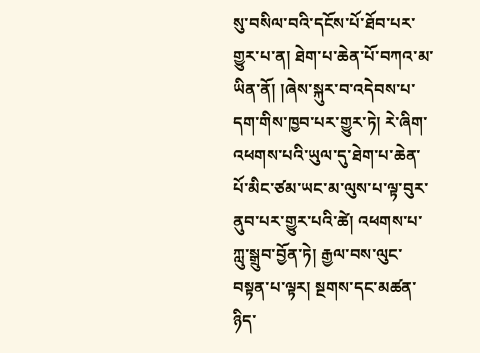སུ་བསིལ་བའི་དངོས་པོ་ཐོབ་པར་གྱུར་པ་ན། ཐེག་པ་ཆེན་པོ་བཀའ་མ་ཡིན་ནོ། །ཞེས་སྐུར་བ་འདེབས་པ་དག་གིས་ཁྱབ་པར་གྱུར་ཏེ། རེ་ཞིག་འཕགས་པའི་ཡུལ་དུ་ཐེག་པ་ཆེན་པོ་མིང་ཙམ་ཡང་མ་ལུས་པ་ལྟ་བུར་ནུབ་པར་གྱུར་པའི་ཚེ། འཕགས་པ་ཀླུ་སྒྲུབ་བྱོན་ཏེ། རྒྱལ་བས་ལུང་བསྟན་པ་ལྟར། སྔགས་དང་མཚན་ཉིད་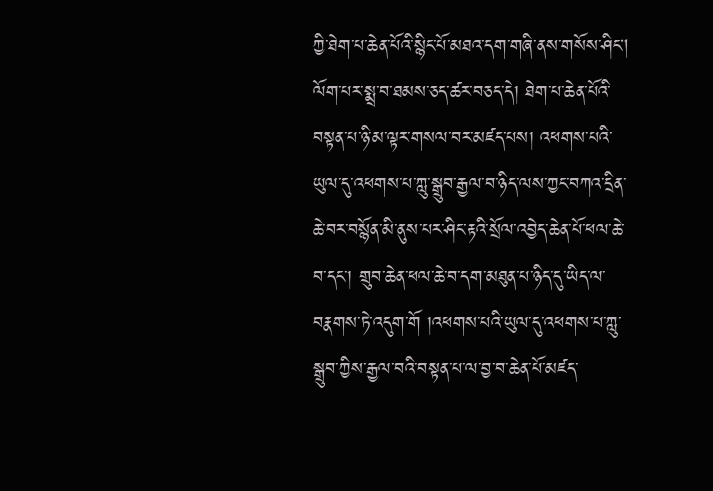ཀྱི་ཐེག་པ་ཆེན་པོའི་སྙིང་པོ་མཐའ་དག་གཞི་ནས་གསོས་ཤིང། ལོག་པར་སྨྲ་བ་ཐམས་ཅད་ཚར་བཅད་དེ། ཐེག་པ་ཆེན་པོའི་བསྟན་པ་ཉི་མ་ལྟར་གསལ་བར་མཛད་པས། འཕགས་པའི་ཡུལ་དུ་འཕགས་པ་ཀླུ་སྒྲུབ་རྒྱལ་བ་ཉིད་ལས་ཀྱང་བཀའ་དྲིན་ཆེ་བར་བསྙོན་མི་ནུས་པར་ཤིང་རྟའི་སྲོལ་འབྱེད་ཆེན་པོ་ཕལ་ཆེ་བ་དང་། གྲུབ་ཆེན་ཕལ་ཆེ་བ་དག་མཐུན་པ་ཉིད་དུ་ཡིད་ལ་བརྣགས་ཏེ་འདུག་གོ །འཕགས་པའི་ཡུལ་དུ་འཕགས་པ་ཀླུ་སྒྲུབ་ཀྱིས་རྒྱལ་བའི་བསྟན་པ་ལ་བྱ་བ་ཆེན་པོ་མཛད་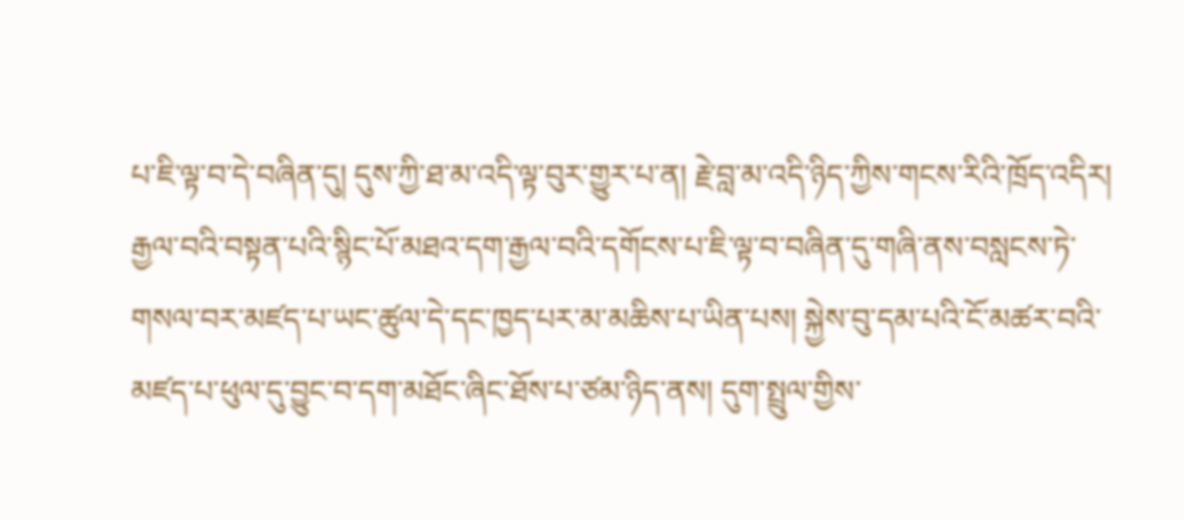པ་ཇི་ལྟ་བ་དེ་བཞིན་དུ། དུས་ཀྱི་ཐ་མ་འདི་ལྟ་བུར་གྱུར་པ་ན། རྗེ་བླ་མ་འདི་ཉིད་ཀྱིས་གངས་རིའི་ཁྲོད་འདིར།
རྒྱལ་བའི་བསྟན་པའི་སྙིང་པོ་མཐའ་དག་རྒྱལ་བའི་དགོངས་པ་ཇི་ལྟ་བ་བཞིན་དུ་གཞི་ནས་བསླངས་ཏེ་གསལ་བར་མཛད་པ་ཡང་ཚུལ་དེ་དང་ཁྱད་པར་མ་མཆིས་པ་ཡིན་པས། སྐྱེས་བུ་དམ་པའི་ངོ་མཚར་བའི་མཛད་པ་ཕུལ་དུ་བྱུང་བ་དག་མཐོང་ཞིང་ཐོས་པ་ཙམ་ཉིད་ནས། དུག་སྤྲུལ་གྱིས་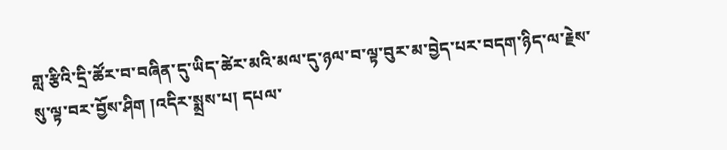གླ་རྩིའི་དྲི་ཚོར་བ་བཞིན་དུ་ཡིད་ཚེར་མའི་མལ་དུ་ཉལ་བ་ལྟ་བུར་མ་བྱེད་པར་བདག་ཉིད་ལ་རྗེས་སུ་ལྟ་བར་བྱོས་ཤིག །འདིར་སྨྲས་པ། དཔལ་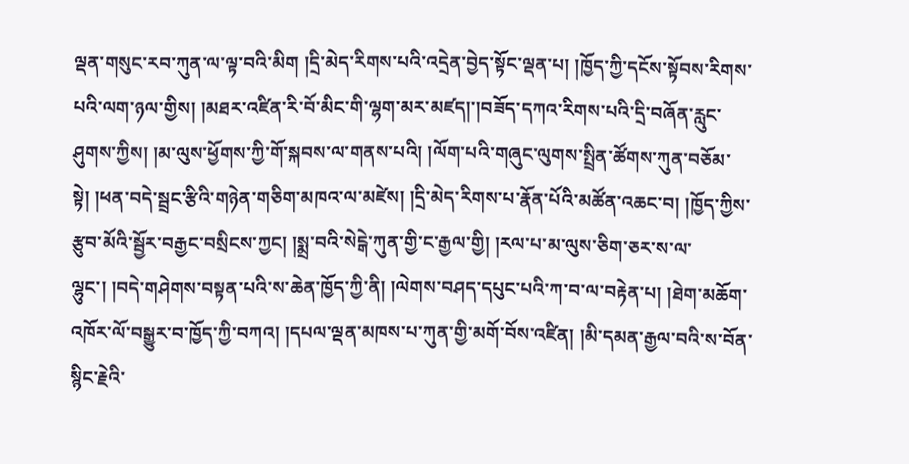ལྡན་གསུང་རབ་ཀུན་ལ་ལྟ་བའི་མིག །དྲི་མེད་རིགས་པའི་འདྲེན་བྱེད་སྟོང་ལྡན་པ། །ཁྱོད་ཀྱི་དངོས་སྟོབས་རིགས་པའི་ལག་ཉལ་གྱིས། །མཐར་འཛིན་རི་བོ་མིང་གི་ལྷག་མར་མཛད།་།བཟོད་དཀའ་རིགས་པའི་དྲི་བཞོན་རླུང་ཤུགས་ཀྱིས། །མ་ལུས་ཕྱོགས་ཀྱི་གོ་སྐབས་ལ་གནས་པའི། །ལོག་པའི་གཞུང་ལུགས་སྤྲིན་ཚོགས་ཀུན་བཅོམ་སྟེ། །ཕན་བདེ་སྦྲང་རྩིའི་གཉེན་གཅིག་མཁའ་ལ་མཛེས། །དྲི་མེད་རིགས་པ་རྣོན་པོའི་མཚོན་འཆང་བ། །ཁྱོད་ཀྱིས་རྩུབ་མོའི་སྦྱོར་བརྒྱང་བསྲིངས་ཀྱང། །སྨྲ་བའི་སེངྒེ་ཀུན་གྱི་ང་རྒྱལ་གྱི། །རལ་པ་མ་ལུས་ཅིག་ཅར་ས་ལ་ལྷུང་། །བདེ་གཤེགས་བསྟན་པའི་ས་ཆེན་ཁྱོད་ཀྱི་ནི། །ལེགས་བཤད་དཔུང་པའི་ཀ་བ་ལ་བརྟེན་པ། །ཐེག་མཆོག་འཁོར་ལོ་བསྒྱུར་བ་ཁྱོད་ཀྱི་བཀའ། །དཔལ་ལྡན་མཁས་པ་ཀུན་གྱི་མགོ་བོས་འཛིན། །མི་དམན་རྒྱལ་བའི་ས་བོན་སྙིང་རྗེའི་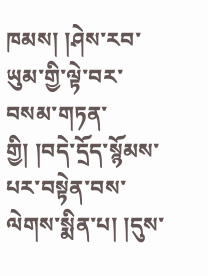ཁམས། །ཤེས་རབ་ཡུམ་གྱི་ལྟེ་བར་བསམ་གཏན་གྱི། །བདེ་དྲོད་སྙོམས་པར་བསྟེན་བས་ལེགས་སྨིན་པ། །དུས་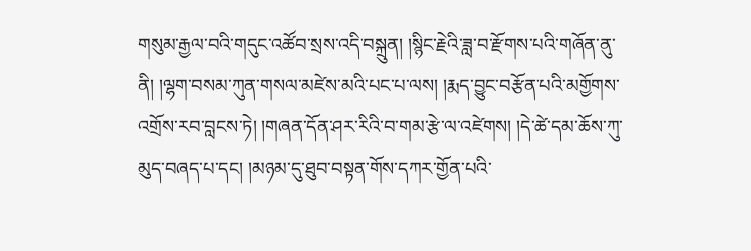གསུམ་རྒྱལ་བའི་གདུང་འཚོབ་སྲས་འདི་བསྐྲུན། །སྙིང་རྗེའི་ཟླ་བ་རྫོགས་པའི་གཞོན་ནུ་ནི། །ལྷག་བསམ་ཀུན་གསལ་མཛེས་མའི་པང་པ་ལས། །རྨད་བྱུང་བརྩོན་པའི་མགྱོགས་འགྲོས་རབ་བླངས་ཏེ། །གཞན་དོན་ཤར་རིའི་བ་གམ་རྩེ་ལ་འཛེགས། །དེ་ཚེ་དམ་ཆོས་ཀུ་མུད་བཞད་པ་དང། །མཉམ་དུ་ཐུབ་བསྟན་གོས་དཀར་གྱོན་པའི་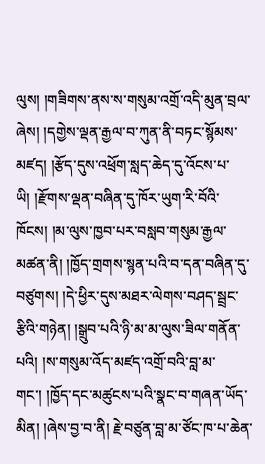ལུས། །གཟིགས་ནས་ས་གསུམ་འགྲོ་འདི་མུན་བྲལ་ཞེས། །དགྱེས་ལྡན་རྒྱལ་བ་ཀུན་ནི་བཏང་སྙོམས་མཛད། །རྩོད་དུས་འཕྲོག་སླད་ཆེད་དུ་འོངས་པ་ཡི། །རྫོགས་ལྡན་བཞིན་དུ་ཁོར་ཡུག་རི་བོའི་ཁོངས། །མ་ལུས་ཁྱབ་པར་བསླབ་གསུམ་རྒྱལ་མཚན་ནི། །ཁྱོད་གྲགས་སྙན་པའི་བ་དན་བཞིན་དུ་བཙུགས། །དེ་ཕྱིར་དུས་མཐར་ལེགས་བཤད་སྦྲང་རྩིའི་གཉེན། །སྒྲུབ་པའི་ཉི་མ་མ་ལུས་ཟིལ་གནོན་པའི། །ས་གསུམ་འོད་མཛད་འགྲོ་བའི་བླ་མ་གང་། །ཁྱོད་དང་མཚུངས་པའི་སྣང་བ་གཞན་ཡོད་མིན། །ཞེས་བྱ་བ་ནི། རྗེ་བཙུན་བླ་མ་ཙོང་ཁ་པ་ཆེན་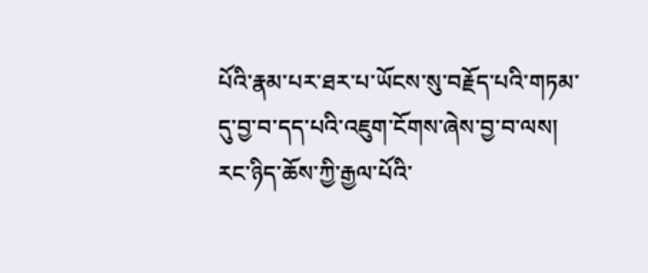པོའི་རྣམ་པར་ཐར་པ་ཡོངས་སུ་བརྗོད་པའི་གཏམ་དུ་བྱ་བ་དད་པའི་འཇུག་ངོགས་ཞེས་བྱ་བ་ལས། རང་ཉིད་ཆོས་ཀྱི་རྒྱལ་པོའི་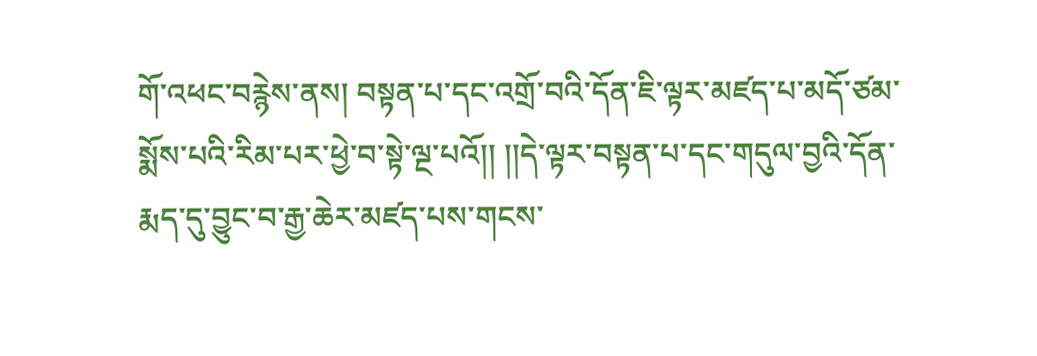གོ་འཕང་བརྙེས་ནས། བསྟན་པ་དང་འགྲོ་བའི་དོན་ཇི་ལྟར་མཛད་པ་མདོ་ཙམ་སྨོས་པའི་རིམ་པར་ཕྱེ་བ་སྟེ་ལྔ་པའོ།། །།དེ་ལྟར་བསྟན་པ་དང་གདུལ་བྱའི་དོན་རྨད་དུ་བྱུང་བ་རྒྱ་ཆེར་མཛད་པས་གངས་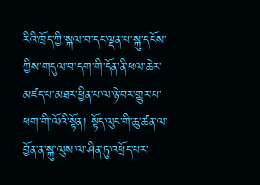རིའི་ཁྲོད་ཀྱི་སྐལ་བ་དང་ལྡན་པ་སྐུ་དངོས་ཀྱིས་གདུལ་བ་དག་གི་དོན་ནི་ཕལ་ཆེར་མཛད་པ་མཐར་ཕྱིན་པ་ལ་ཉེ་བར་གྱུར་པ་ཕག་གི་ལོའི་སྟོན། སྟོད་ལུང་གི་ཆུ་ཚན་ལ་བྱོན་ན་སྐུ་ལུས་ལ་ཤིན་ཏུ་འཕྲོད་པར་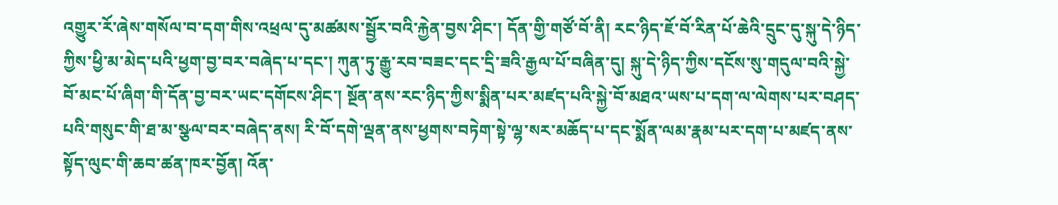འགྱུར་རོ་ཞེས་གསོལ་བ་དག་གིས་འཕྲལ་དུ་མཚམས་སྦྱོར་བའི་རྐྱེན་བྱས་ཤིང་། དོན་གྱི་གཙོ་བོ་ནི། རང་ཉིད་ཇོ་བོ་རིན་པོ་ཆེའི་དྲུང་དུ་སྐུ་དེ་ཉིད་ཀྱིས་ཕྱི་མ་མེད་པའི་ཕྱག་བྱ་བར་བཞེད་པ་དང་། ཀུན་ཏུ་རྒྱུ་རབ་བཟང་དང་དྲི་ཟའི་རྒྱལ་པོ་བཞིན་དུ། སྐུ་དེ་ཉིད་ཀྱིས་དངོས་སུ་གདུལ་བའི་སྐྱེ་བོ་མང་པོ་ཞིག་གི་དོན་བྱ་བར་ཡང་དགོངས་ཤིང་། སྔོན་ནས་རང་ཉིད་ཀྱིས་སྨིན་པར་མཛད་པའི་སྐྱེ་བོ་མཐའ་ཡས་པ་དག་ལ་ལེགས་པར་བཤད་པའི་གསུང་གི་ཐ་མ་སྩལ་བར་བཞེད་ནས། རི་བོ་དགེ་ལྡན་ནས་ཕྱགས་བཏེག་སྟེ་ལྷ་སར་མཆོད་པ་དང་སྨོན་ལམ་རྣམ་པར་དག་པ་མཛད་ནས་སྟོད་ལུང་གི་ཆབ་ཚན་ཁར་བྱོན། འོན་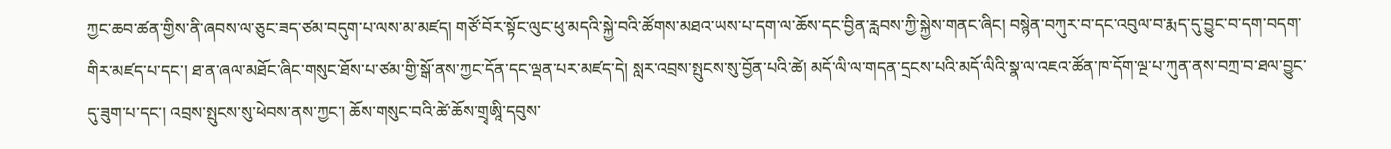ཀྱང་ཆབ་ཚན་གྱིས་ནི་ཞབས་ལ་ཅུང་ཟད་ཙམ་བདུག་པ་ལས་མ་མཛད། གཙོ་བོར་སྟོང་ལུང་ཕུ་མདའི་སྐྱེ་བའི་ཚོགས་མཐའ་ཡས་པ་དག་ལ་ཆོས་དང་བྱིན་རླབས་ཀྱི་སྐྱེས་གནང་ཞིང། བསྙེན་བཀུར་བ་དང་འབུལ་བ་རྨད་དུ་བྱུང་བ་དག་བདག་གིར་མཛད་པ་དང་། ཐ་ན་ཞལ་མཐོང་ཞིང་གསུང་ཐོས་པ་ཙམ་གྱི་སྒོ་ནས་ཀྱང་དོན་དང་ལྡན་པར་མཛད་དེ། སླར་འབྲས་སྤུངས་སུ་བྱོན་པའི་ཚེ། མདོ་ལི་ལ་གདན་དྲངས་པའི་མདོ་ལིའི་སྣ་ལ་འཇའ་ཚོན་ཁ་དོག་ལྔ་པ་ཀུན་ནས་བཀྲ་བ་ཐལ་བྱུང་དུ་ཟུག་པ་དང་། འབྲས་སྤུངས་སུ་ཕེབས་ནས་ཀྱང་། ཆོས་གསུང་བའི་ཚེ་ཆོས་གྲྭཨཱི་དབུས་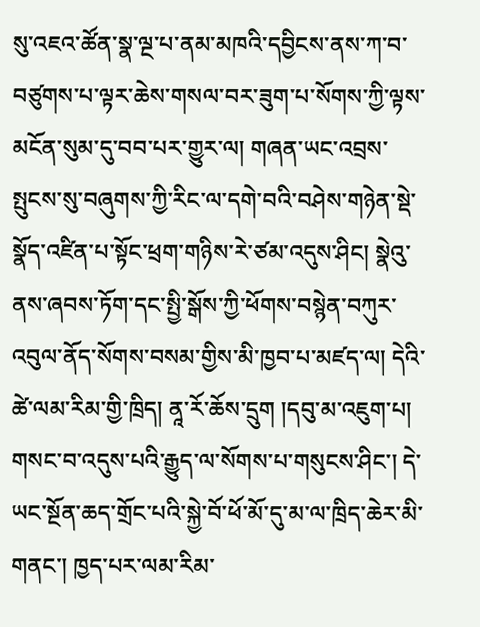སུ་འཇའ་ཚོན་སྣ་ལྔ་པ་ནམ་མཁའི་དབྱིངས་ནས་ཀ་བ་བཙུགས་པ་ལྟར་ཆེས་གསལ་བར་ཟུག་པ་སོགས་ཀྱི་ལྟས་མངོན་སུམ་དུ་བབ་པར་གྱུར་ལ། གཞན་ཡང་འབྲས་སྤུངས་སུ་བཞུགས་ཀྱི་རིང་ལ་དགེ་བའི་བཤེས་གཉེན་སྡེ་སྣོད་འཛིན་པ་སྟོང་ཕྲག་གཉིས་རེ་ཙམ་འདུས་ཤིང། སྣེའུ་ནས་ཞབས་ཏོག་དང་སྤྱི་སྒོས་ཀྱི་ཕོགས་བསྙེན་བཀུར་འབུལ་ནོད་སོགས་བསམ་གྱིས་མི་ཁྱབ་པ་མཛད་ལ། དེའི་ཚེ་ལམ་རིམ་གྱི་ཁྲིད། ནཱ་རོ་ཆོས་དྲུག །དབུ་མ་འཇུག་པ། གསང་བ་འདུས་པའི་རྒྱུད་ལ་སོགས་པ་གསུངས་ཤིང་། དེ་ཡང་སྔོན་ཆད་གྲོང་པའི་སྐྱེ་བོ་ཕོ་མོ་དུ་མ་ལ་ཁྲིད་ཆེར་མི་གནང་། ཁྱད་པར་ལམ་རིམ་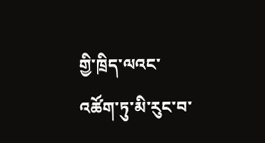གྱི་ཁྲིད་ལའང་འཚོག་ཏུ་མི་རུང་བ་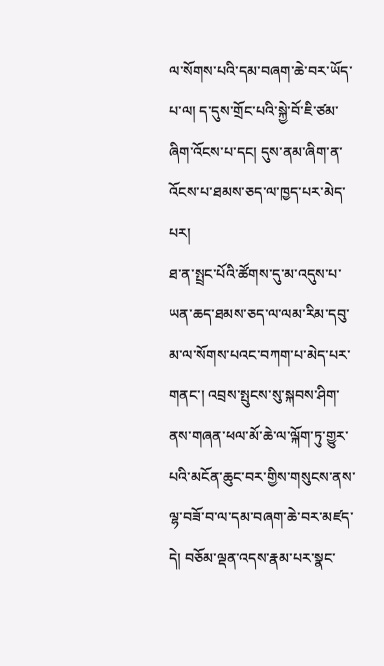ལ་སོགས་པའི་དམ་བཞག་ཆེ་བར་ཡོད་པ་ལ། ད་དུས་གྲོང་པའི་སྐྱེ་བོ་ཇི་ཙམ་ཞིག་འོངས་པ་དང། དུས་ནམ་ཞིག་ན་འོངས་པ་ཐམས་ཅད་ལ་ཁྱད་པར་མེད་པར།
ཐ་ན་སྤྲང་པོའི་ཚོགས་དུ་མ་འདུས་པ་ཡན་ཆད་ཐམས་ཅད་ལ་ལམ་རིམ་དབུ་མ་ལ་སོགས་པའང་བཀག་པ་མེད་པར་གནང་། འབྲས་སྤུངས་སུ་སྐབས་ཤིག་ནས་གཞན་ཕལ་མོ་ཆེ་ལ་ལྐོག་ཏུ་གྱུར་པའི་མངོན་ཆུང་བར་གྱིས་གསུངས་ནས་ལྷ་བཟོ་བ་ལ་དམ་བཞག་ཆེ་བར་མཛད་དེ། བཅོམ་ལྡན་འདས་རྣམ་པར་སྣང་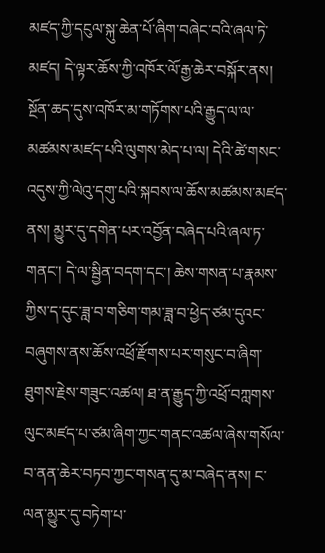མཛད་ཀྱི་དངུལ་སྐུ་ཆེན་པོ་ཞིག་བཞེང་བའི་ཞལ་ཏེ་མཛད། དེ་ལྟར་ཆོས་ཀྱི་འཁོར་ལོ་རྒྱ་ཆེར་བསྐོར་ནས། སྔོན་ཆད་དུས་འཁོར་མ་གཏོགས་པའི་རྒྱུད་ལ་ལ་མཚམས་མཛད་པའི་ལུགས་མེད་པ་ལ། དེའི་ཚེ་གསང་འདུས་ཀྱི་ལེའུ་དགུ་པའི་སྐབས་ལ་ཆོས་མཚམས་མཛད་ནས། མྱུར་དུ་དགེན་པར་འབྱོན་བཞེད་པའི་ཞལ་ཏ་གནང་། དེ་ལ་སྦྱིན་བདག་དང་། ཆེས་གསན་པ་རྣམས་ཀྱིས་ད་དུང་ཟླ་བ་གཅིག་གམ་ཟླ་བ་ཕྱེད་ཙམ་དུའང་བཞུགས་ནས་ཆོས་འཕྲོ་རྫོགས་པར་གསུང་བ་ཞིག་ཐུགས་རྗེས་གཟུང་འཚལ། ཐ་ན་རྒྱུད་ཀྱི་འཕྲོ་བཀླགས་ལུང་མཛད་པ་ཙམ་ཞིག་ཀྱང་གནང་འཚལ་ཞེས་གསོལ་བ་ནན་ཆེར་བཏབ་ཀྱང་གསན་དུ་མ་བཞེད་ནས། ང་ལན་མྱུར་དུ་བཏེག་པ་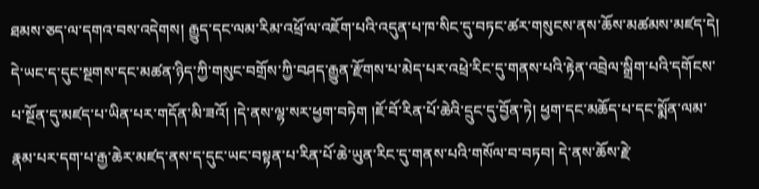ཐམས་ཅད་ལ་དགའ་བས་འདེགས། རྒྱུད་དང་ལམ་རིམ་འཕྲོ་ལ་འཇོག་པའི་འདུན་པ་ཁ་སིང་དུ་བཏང་ཚར་གསུངས་ནས་ཆོས་མཚམས་མཛད་དེ། དེ་ཡང་ད་དུང་སྔགས་དང་མཚན་ཉིད་ཀྱི་གསུང་བགྲོས་ཀྱི་བཤད་རྒྱུན་རྫོགས་པ་མེད་པར་འཕྲེ་རིང་དུ་གནས་པའི་རྟེན་འབྲེལ་སྒྲིག་པའི་དགོངས་པ་སྔོན་དུ་མཛད་པ་ཡིན་པར་གདོན་མི་ཟའོ། །དེ་ནས་ལྷ་སར་ཕྱག་བཏེག །ཇོ་བོ་རིན་པོ་ཆེའི་དྲུང་དུ་བྱོན་ཏེ། ཕྱག་དང་མཆོད་པ་དང་སྨོན་ལམ་རྣམ་པར་དག་པ་རྒྱ་ཆེར་མཛད་ནས་ད་དུང་ཡང་བསྟན་པ་རིན་པོ་ཆེ་ཡུན་རིང་དུ་གནས་པའི་གསོལ་བ་བཏབ། དེ་ནས་ཆོས་རྗེ་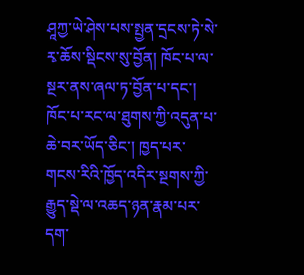ཤཱཀྱ་ཡེ་ཤེས་པས་སྤྱན་དྲངས་ཏེ་སེ་རྭ་ཆོས་སྡིངས་སུ་བྱོན། ཁོང་པ་ལ་སྔར་ནས་ཞལ་ཏ་བྱོན་པ་དང་། ཁོང་པ་རང་ལ་ཐུགས་ཀྱི་འདུན་པ་ཆེ་བར་ཡོད་ཅིང་། ཁྱད་པར་གངས་རིའི་ཁྱོད་འདིར་སྔགས་ཀྱི་རྒྱུད་སྡེ་ལ་འཆད་ཉན་རྣམ་པར་དག་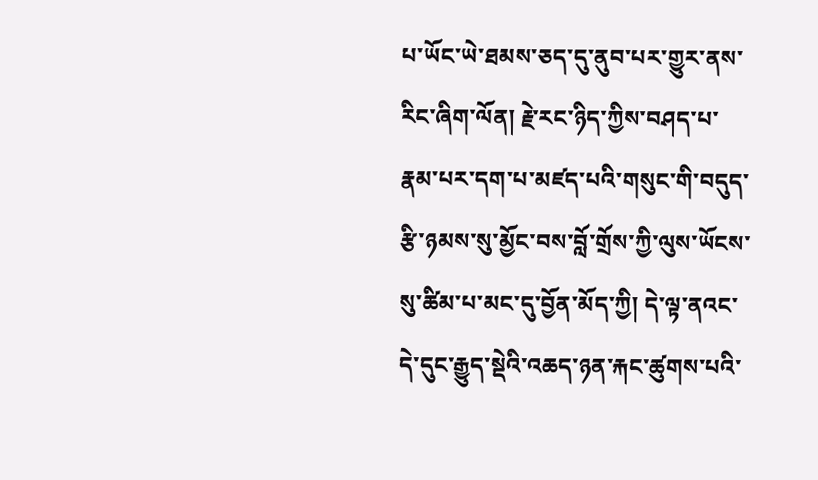པ་ཡོང་ཡེ་ཐམས་ཅད་དུ་ནུབ་པར་གྱུར་ནས་རིང་ཞིག་ལོན། རྗེ་རང་ཉིད་ཀྱིས་བཤད་པ་རྣམ་པར་དག་པ་མཛད་པའི་གསུང་གི་བདུད་རྩི་ཉམས་སུ་མྱོང་བས་བློ་གྲོས་ཀྱི་ལུས་ཡོངས་སུ་ཚིམ་པ་མང་དུ་བྱོན་མོད་ཀྱི། དེ་ལྟ་ནའང་དེ་དུང་རྒྱུད་སྡེའི་འཆད་ཉན་རྐང་ཚུགས་པའི་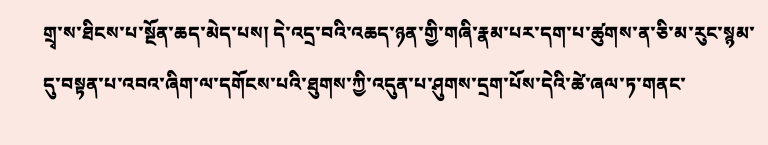གྲྭ་ས་ཐིངས་པ་སྔོན་ཆད་མེད་པས། དེ་འདྲ་བའི་འཆད་ཉན་གྱི་གཞི་རྣམ་པར་དག་པ་ཚུགས་ན་ཅི་མ་རུང་སྙམ་དུ་བསྟན་པ་འབའ་ཞིག་ལ་དགོངས་པའི་ཐུགས་ཀྱི་འདུན་པ་ཤུགས་དྲག་པོས་དེའི་ཚེ་ཞལ་ཏ་གནང་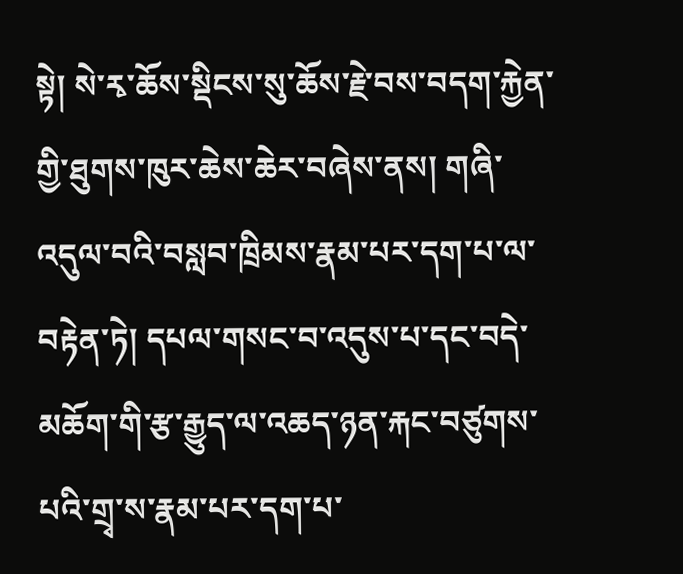སྟེ། སེ་རྭ་ཆོས་སྡིངས་སུ་ཆོས་རྗེ་བས་བདག་རྐྱེན་གྱི་ཐུགས་ཁུར་ཆེས་ཆེར་བཞེས་ནས། གཞི་འདུལ་བའི་བསླབ་ཁྲིམས་རྣམ་པར་དག་པ་ལ་བརྟེན་ཏེ། དཔལ་གསང་བ་འདུས་པ་དང་བདེ་མཆོག་གི་རྩ་རྒྱུད་ལ་འཆད་ཉན་རྐང་བཙུགས་པའི་གྲྭ་ས་རྣམ་པར་དག་པ་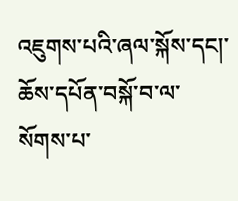འཇུགས་པའི་ཞལ་སྐོས་དང།་ཆོས་དཔོན་བསྐོ་བ་ལ་སོགས་པ་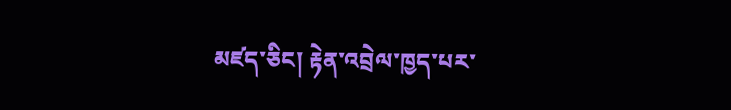མཛད་ཅིང། རྟེན་འབྲེལ་ཁྱད་པར་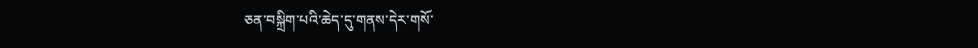ཅན་བསྐྲིག་པའི་ཆེད་དུ་གནས་དེར་གསོ་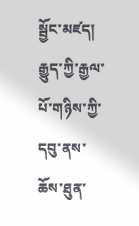སྦྱོང་མཛད། རྒྱུད་ཀྱི་རྒྱལ་པོ་གཉིས་ཀྱི་དབུ་ནས་ཆོས་ཐུན་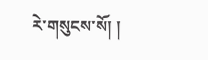རེ་གསུངས་སོ། །